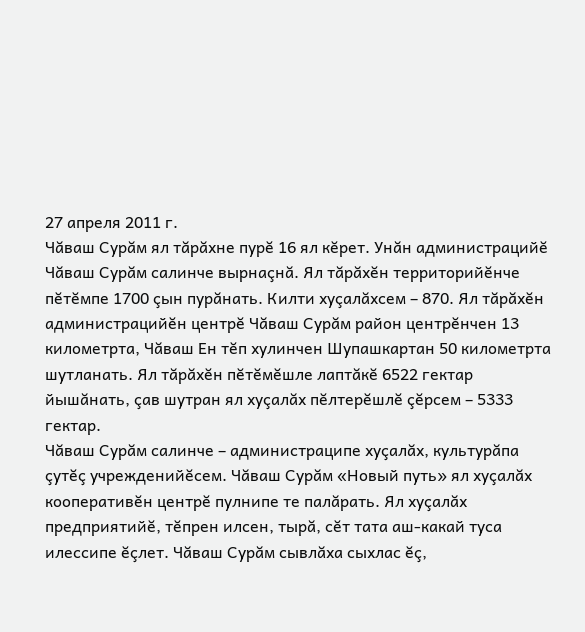27 апреля 2011 г.
Чăваш Сурăм ял тăрăхне пурĕ 16 ял кĕрет. Унăн администрацийĕ Чăваш Сурăм салинче вырнаçнă. Ял тăрăхĕн территорийĕнче пĕтĕмпе 1700 çын пурăнать. Килти хуçалăхсем – 870. Ял тăрăхĕн администрацийĕн центрĕ Чăваш Сурăм район центрĕнчен 13 километрта, Чăваш Ен тĕп хулинчен Шупашкартан 50 километрта шутланать. Ял тăрăхĕн пĕтĕмĕшле лаптăкĕ 6522 гектар йышăнать, çав шутран ял хуçалăх пĕлтерĕшлĕ çĕрсем – 5333 гектар.
Чăваш Сурăм салинче – администраципе хуçалăх, культурăпа çутĕç учрежденийĕсем. Чăваш Сурăм «Новый путь» ял хуçалăх кооперативĕн центрĕ пулнипе те палăрать. Ял хуçалăх предприятийĕ, тĕпрен илсен, тырă, сĕт тата аш-какай туса илессипе ĕçлет. Чăваш Сурăм сывлăха сыхлас ĕç,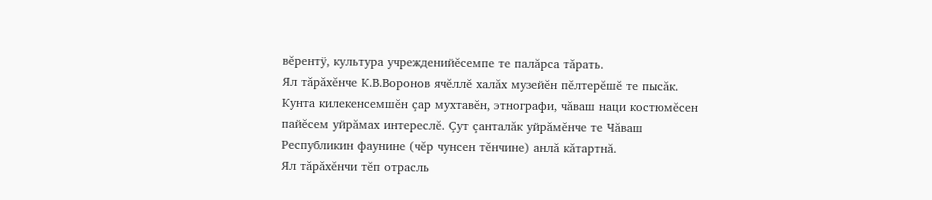вĕрентÿ, культура учрежденийĕсемпе те палăрса тăрать.
Ял тăрăхĕнче К.В.Воронов ячĕллĕ халăх музейĕн пĕлтерĕшĕ те пысăк. Кунта килекенсемшĕн çар мухтавĕн, этнографи, чăваш наци костюмĕсен пайĕсем уйрăмах интереслĕ. Çут çанталăк уйрăмĕнче те Чăваш Республикин фаунине (чĕр чунсен тĕнчине) анлă кăтартнă.
Ял тăрăхĕнчи тĕп отрасль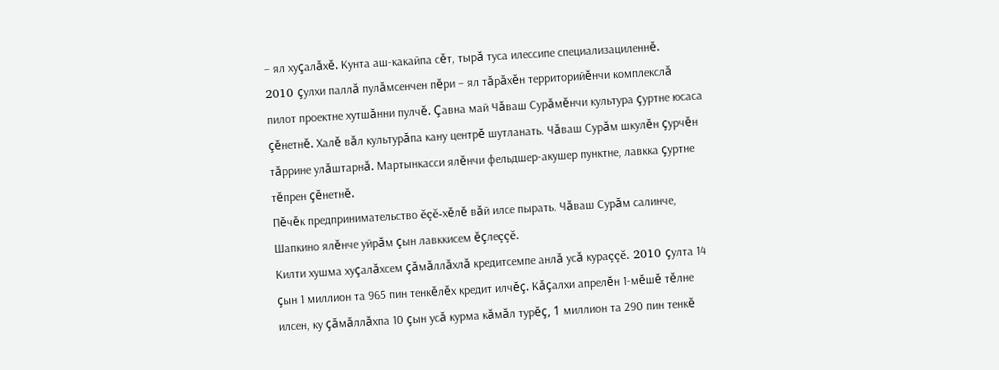– ял хуçалăхĕ. Кунта аш-какайпа сĕт, тырă туса илессипе специализациленнĕ.
2010 çулхи паллă пулăмсенчен пĕри – ял тăрăхĕн территорийĕнчи комплекслă пилот проектне хутшăнни пулчĕ. Çавна май Чăваш Сурăмĕнчи культура çуртне юсаса çĕнетнĕ. Халĕ вăл культурăпа кану центрĕ шутланать. Чăваш Сурăм шкулĕн çурчĕн тăррине улăштарнă. Мартынкасси ялĕнчи фельдшер-акушер пунктне, лавкка çуртне тĕпрен çĕнетнĕ.
Пĕчĕк предпринимательство ĕçĕ-хĕлĕ вăй илсе пырать. Чăваш Сурăм салинче, Шапкино ялĕнче уйрăм çын лавккисем ĕçлеççĕ.
Килти хушма хуçалăхсем çăмăллăхлă кредитсемпе анлă усă кураççĕ. 2010 çулта 14 çын 1 миллион та 965 пин тенкĕлĕх кредит илчĕç. Кăçалхи апрелĕн 1-мĕшĕ тĕлне илсен, ку çăмăллăхпа 10 çын усă курма кăмăл турĕç, 1 миллион та 290 пин тенкĕ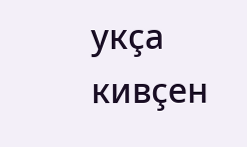укçа кивçен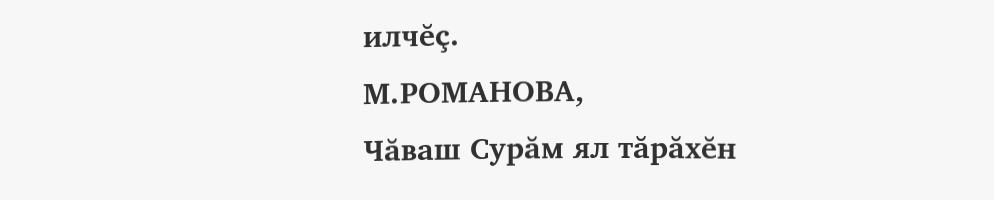илчĕç.
М.РОМАНОВА,
Чăваш Сурăм ял тăрăхĕн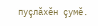пуçлăхĕн çумĕ.